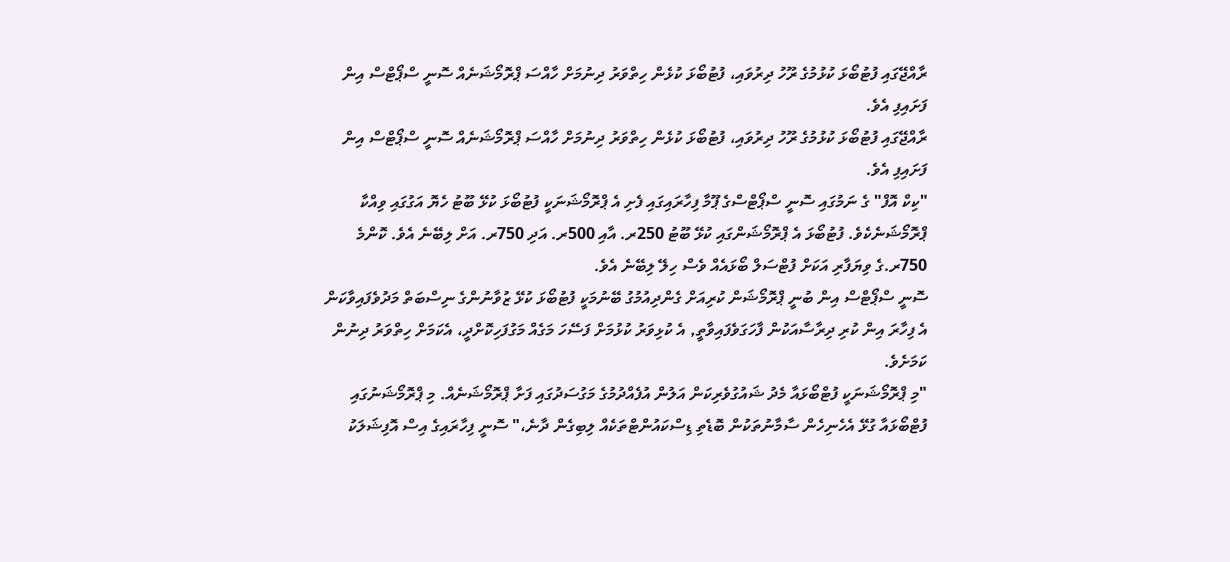ރާއްޖޭގައި ފުޓުބޯޅަ ކުޅުމުގެ ރޫހު ދިރުވައި، ފުޓުބޯޅަ ކުޅެން ހިތްވަރު ދިނުމަށް ހާއްސަ ޕްރޮމޯޝަނެއް ސޮނީ ސްޕޯޓްސް އިން ފަށައިފި އެވެ.
ރާއްޖޭގައި ފުޓުބޯޅަ ކުޅުމުގެ ރޫހު ދިރުވައި، ފުޓުބޯޅަ ކުޅެން ހިތްވަރު ދިނުމަށް ހާއްސަ ޕްރޮމޯޝަނެއް ސޮނީ ސްޕޯޓްސް އިން ފަށައިފި އެވެ.
"ކިކް އޮފް" ގެ ނަމުގައި ސޮނީ ސްޕޯޓްސްގެ ޕޫމާ ފިހާރައިގައި ފެށި އެ ޕްރޮމޯޝަނަކީ ފުޓުބޯޅަ ކުޅޭ ބޫޓު ހެޔޮ އަގުގައި ވިއްކާ ޕްރޮމޯޝަނެކެވެ. ފުޓުބޯޅަ އެ ޕްރޮމޯޝަންގައި ކުޅޭ ބޫޓު 250ރ. އާއި 500ރ. އަދި 750ރ. އަށް ލިބޭނެ އެވެ. ކޮންމެ 750ރ.ގެ ވިޔަފާރި އަކަށް ފުޓްސަލް ބޯޅައެއް ވެސް ހިލޭ ލިބޭނެ އެވެ.
ސޮނީ ސްޕޯޓްސް އިން ބުނީ ޕްރޮމޯޝަން ކުރިއަށް ގެންދިއުމުގު ބޭނުމަކީ ފުޓުބޯޅަ ކުޅޭ ޒުވާނުންގެ ނިސްބަތް މަދުވެފައިވާކަން އެ ފިހާރަ އިން ކުރި ދިރާސާއަކުން ފާހަގަވެފައިވާތީ, އެ ކުޅިވަރު ކުޅުމަށް ފަސޭހަ މަގެއް މަގުފަހިކޮށްދީ، އެކަމަށް ހިތްވަރު ދިނުން ކަމަށެވެ.
"މި ޕްރޮމޯޝަނަކީ ފުޓްބޯޅައާ މެދު ޝައުގުވެރިކަން އަލުން އުފެއްދުމުގެ މަގުސަދުގައި ފަށާ ޕްރޮމޯޝަނެއް. މި ޕްރޮމޯޝަނުގައި ފުޓްބޯޅައާ ގުޅޭ އެހެނިހެން ސާމާނުތަކުން ބޮޑެތި ޑިސްކައުންޓްތަކެއް ލިބިގެން ދާނެ،" ސޮނީ ފިހާރައިގެ އިސް އޮފިޝަލަކު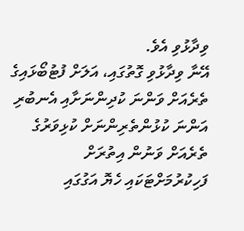ވިދާޅުވި އެވެ.
އޭނާ ވިދާޅުވި ގޮތުގައި، އަލަށް ފުޓުބޯޅައިގެ ތެރެއަށް ވަންނަ ކުދިންނަށާއި އެނބުރި އަންނަ ކުޅުންތެރިންނަށް ކުޅިވަރުގެ ތެރެއަށް ވަނުން އިތުރަށް ފަހިކުރުމަށްޓަކައި ހެޔޮ އަގުގައި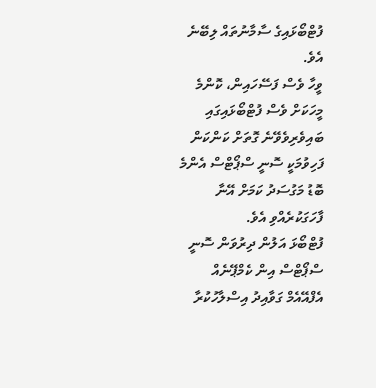ފުޓްބޯޅައިގެ ސާމާނުތައް ލިބޭނެ އެވެ.
ވީހާ ވެސް ފަސޭހައިން، ކޮންމެ މީހަކަށް ވެސް ފުޓްބޯޅައިގައި ބައިވެރިވެވޭނެ ގޮތަށް ކަންކަން ފަހިވުމަކީ ސޮނީ ސްޕޯޓްސް އެންމެ ބޮޑު މަގުސަދު ކަމަށް އޭނާ ފާހަގަކުރެއްވި އެވެ.
ފުޓްބޯޅަ އަލުން ދިރުވަން ސޮނީ ސްޕޯޓްސް އިން ކެމްޕޭނެއް
އެފްއޭއެމް ގަވާއިދު އިސްލާހުކުރާ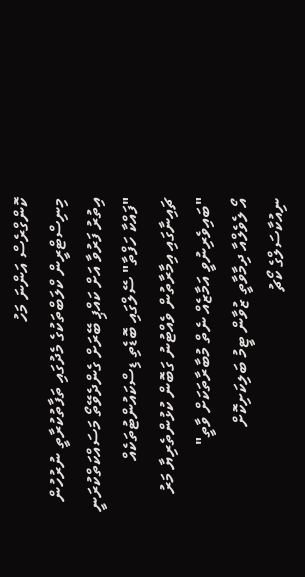ކޮންގްރެސް އަންނަ މަހު
މިނިސްޓްރީން ކްލަބްތަކުގެ މެދުގައި ތަފާތުކުރާތީ ނުރުހުން
އިތުރު ފަރުވާ އަށް ކައްޕި ބޭރަށް ގެންދެވޭތޯ މަސައްކަތްކުރަނީ
"ފައްކާ ހަފްތާ" ސޭލްގައި ބޮޑެތި ޑިސްކައުންޓުތަކެއް
ޗައިނާގައި އިމާރާތުން ވެއްޓުނު ގަބޮން ކުޅުންތެރިޔާ މަރު
"ބައިވެރިނުވީ އަމާޒެއް ނެތް މުބާރާތަކަށް ވާތީ"
އޯ ލެވެލްއާ ދިމާވާތީ ޒުވާން ޓީމު ބަލިކަށިކޮށް
ނިއުކާސަލްގެ ކޯޗު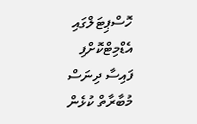ހޮސްޕިޓަލްގައި އެޑްމިޓްކޮށްފި
ފައިސާ ދިނަސް މުބާރާތް ކުޅެން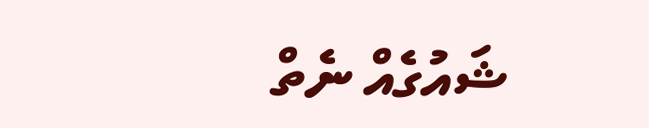ޝައުގެއް ނެތް